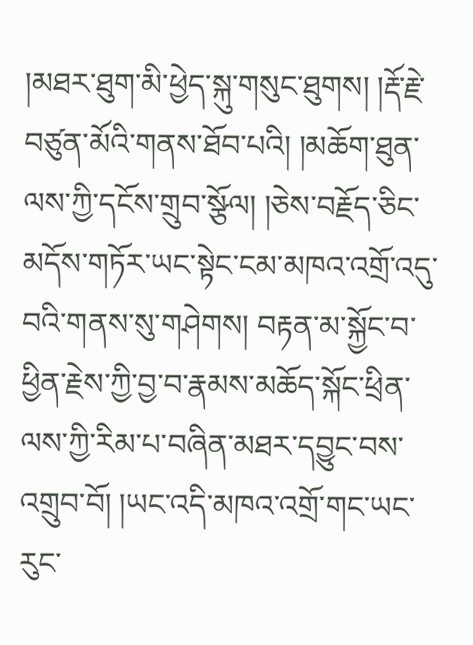།མཐར་ཐུག་མི་ཕྱེད་སྐུ་གསུང་ཐུགས། །རྡོ་རྗེ་བཙུན་མོའི་གནས་ཐོབ་པའི། །མཆོག་ཐུན་ལས་ཀྱི་དངོས་གྲུབ་སྩོལ། །ཅེས་བརྗོད་ཅིང་མདོས་གཏོར་ཡང་སྟེང་ངམ་མཁའ་འགྲོ་འདུ་བའི་གནས་སུ་གཤེགས། བརྟན་མ་སྐྱོང་བ་ཕྱིན་རྗེས་ཀྱི་བྱ་བ་རྣམས་མཆོད་སྐོང་ཕྲིན་ལས་ཀྱི་རིམ་པ་བཞིན་མཐར་དབྱུང་བས་འགྲུབ་བོ། །ཡང་འདི་མཁའ་འགྲོ་གང་ཡང་རུང་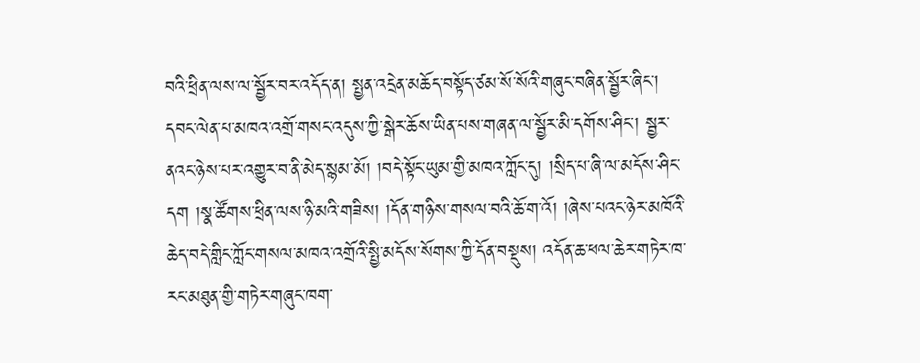བའི་ཕྲིན་ལས་ལ་སྦྱོར་བར་འདོད་ན། སྤྱན་འདྲེན་མཆོད་བསྟོད་ཙམ་སོ་སོའི་གཞུང་བཞིན་སྦྱོར་ཞིང་། དབང་ལེན་པ་མཁའ་འགྲོ་གསང་འདུས་ཀྱི་སྒེར་ཆོས་ཡིན་པས་གཞན་ལ་སྦྱོར་མི་དགོས་ཤིང་། སྦྱར་ནའང་ཉེས་པར་འགྱུར་བ་ནི་མེད་སྙམ་མོ། །བདེ་སྟོང་ཡུམ་གྱི་མཁའ་ཀློང་དུ། །སྲིད་པ་ཞི་ལ་མདོས་ཤིང་དག །སྣ་ཚོགས་ཕྲིན་ལས་ཉི་མའི་གཟིས། །དོན་གཉིས་གསལ་བའི་ཆོ་ག་འོ། །ཞེས་པའང་ཉེར་མཁོའི་ཆེད་བདེ་གླིང་ཀློང་གསལ་མཁའ་འགྲོའི་སྤྱི་མདོས་སོགས་ཀྱི་དོན་བསྡུས། འདོན་ཆ་ཕལ་ཆེར་གཏེར་ཁ་རང་མཐུན་གྱི་གཏེར་གཞུང་ཁག་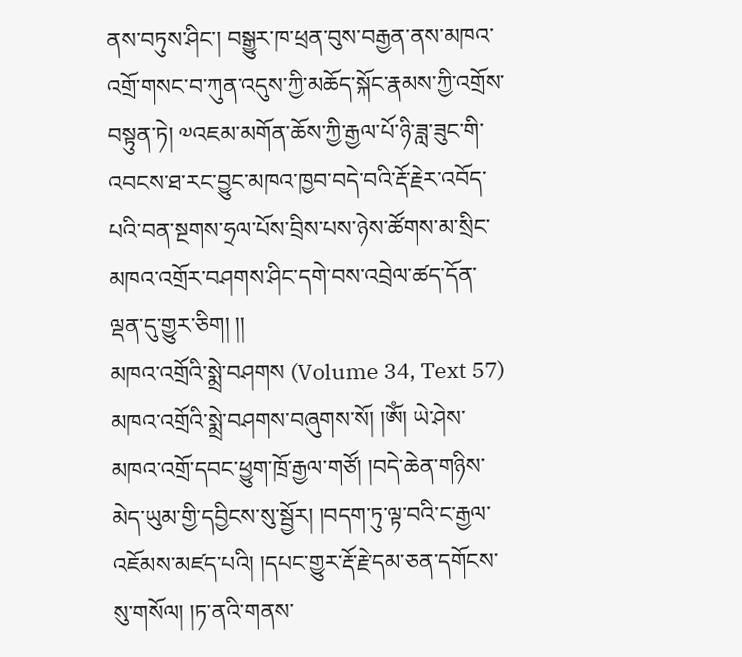ནས་བཏུས་ཤིང་། བསྒྱུར་ཁ་ཕྲན་བུས་བརྒྱན་ནས་མཁའ་འགྲོ་གསང་བ་ཀུན་འདུས་ཀྱི་མཆོད་སྐོང་རྣམས་ཀྱི་འགྲོས་བསྟུན་ཏེ། ༧འཇམ་མགོན་ཆོས་ཀྱི་རྒྱལ་པོ་ཉི་ཟླ་ཟུང་གི་འབངས་ཐ་རང་བྱུང་མཁའ་ཁྱབ་བདེ་བའི་རྡོ་རྗེར་འབོད་པའི་བན་སྔགས་ཧྲལ་པོས་བྲིས་པས་ཉེས་ཚོགས་མ་སྲིང་མཁའ་འགྲོར་བཤགས་ཤིང་དགེ་བས་འབྲེལ་ཚད་དོན་ལྡན་དུ་གྱུར་ཅིག། །།
མཁའ་འགྲོའི་སྨྲེ་བཤགས (Volume 34, Text 57)
མཁའ་འགྲོའི་སྨྲེ་བཤགས་བཞུགས་སོ། །ཨོཾ། ཡེ་ཤེས་མཁའ་འགྲོ་དབང་ཕྱུག་ཁྲོ་རྒྱལ་གཙོ། །བདེ་ཆེན་གཉིས་མེད་ཡུམ་གྱི་དབྱིངས་སུ་སྦྱོར། །བདག་ཏུ་ལྟ་བའི་ང་རྒྱལ་འཇོམས་མཛད་པའི། །དཔང་གྱུར་རྡོ་རྗེ་དམ་ཅན་དགོངས་སུ་གསོལ། །ཏ་ནའི་གནས་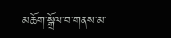མཆོག་སྒྲོལ་བ་གནས་མ་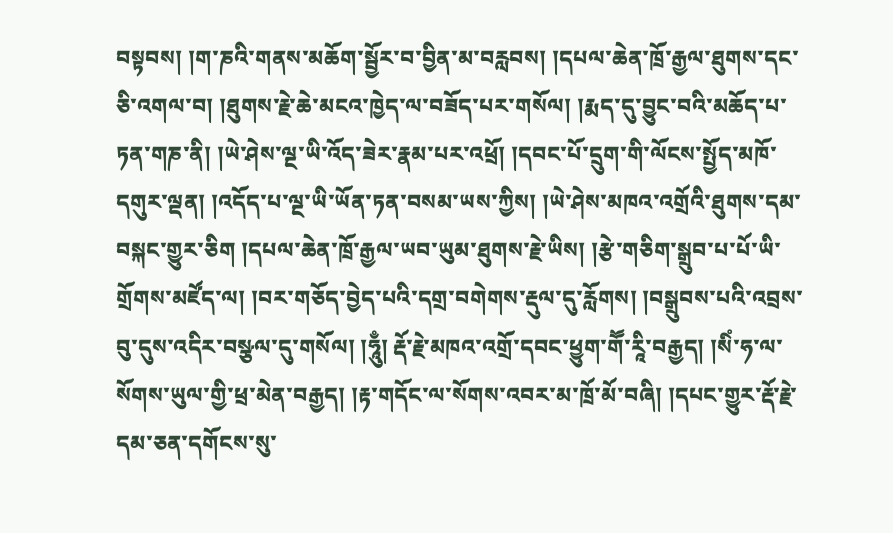བསྟབས། །ག་ཎའི་གནས་མཆོག་སྦྱོར་བ་བྱིན་མ་བརླབས། །དཔལ་ཆེན་ཁྲོ་རྒྱལ་ཐུགས་དང་ཅི་འགལ་བ། །ཐུགས་རྗེ་ཆེ་མངའ་ཁྱེད་ལ་བཟོད་པར་གསོལ། །རྨད་དུ་བྱུང་བའི་མཆོད་པ་ཏན་གཎ་ནི། །ཡེ་ཤེས་ལྔ་ཡི་འོད་ཟེར་རྣམ་པར་འཕྲོ། །དབང་པོ་དྲུག་གི་ལོངས་སྤྱོད་མཁོ་དགུར་ལྡན། །འདོད་པ་ལྔ་ཡི་ཡོན་ཏན་བསམ་ཡས་ཀྱིས། །ཡེ་ཤེས་མཁའ་འགྲོའི་ཐུགས་དམ་བསྐང་གྱུར་ཅིག །དཔལ་ཆེན་ཁྲོ་རྒྱལ་ཡབ་ཡུམ་ཐུགས་རྗེ་ཡིས། །རྩེ་གཅིག་སྒྲུབ་པ་པོ་ཡི་གྲོགས་མཛོད་ལ། །བར་གཅོད་བྱེད་པའི་དགྲ་བགེགས་རྡུལ་དུ་རློགས། །བསྒྲུབས་པའི་འབྲས་བུ་དུས་འདིར་བསྩལ་དུ་གསོལ། །ཧཱུྃ། རྡོ་རྗེ་མཁའ་འགྲོ་དབང་ཕྱུག་གཽ་རཱི་བརྒྱད། །སིཾ་ཧ་ལ་སོགས་ཡུལ་གྱི་ཕྲ་མེན་བརྒྱད། །རྟ་གདོང་ལ་སོགས་འབར་མ་ཁྲོ་མོ་བཞི། །དཔང་གྱུར་རྡོ་རྗེ་དམ་ཅན་དགོངས་སུ་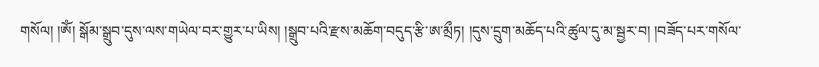གསོལ། །ཨོཾ། སྒོམ་སྒྲུབ་དུས་ལས་གཡེལ་བར་གྱུར་པ་ཡིས། །སྒྲུབ་པའི་རྫས་མཆོག་བདུད་རྩི་ཨ་མྲྀཏ། །དུས་དྲུག་མཆོད་པའི་ཚུལ་དུ་མ་སྦྱར་བ། །བཟོད་པར་གསོལ་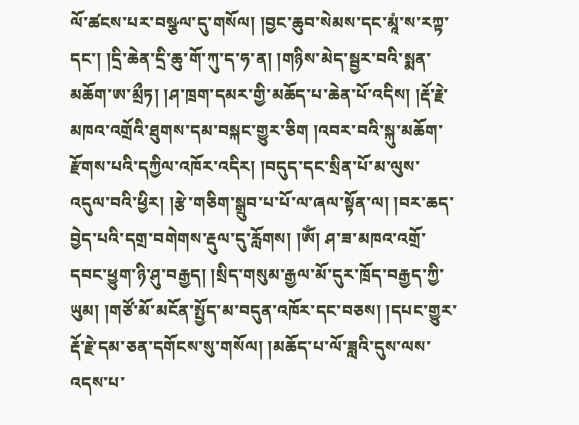ལོ་ཚངས་པར་བསྩལ་དུ་གསོལ། །བྱང་ཆུབ་སེམས་དང་མཱཾ་ས་རཀྟ་དང་། །དྲི་ཆེན་དྲི་ཆུ་གོ་ཀུ་ད་ཧ་ན། །གཉིས་མེད་སྦྱར་བའི་སྨན་མཆོག་ཨ་མྲྀཏ། །ཤ་ཁྲག་དམར་གྱི་མཆོད་པ་ཆེན་པོ་འདིས། །རྡོ་རྗེ་མཁའ་འགྲོའི་ཐུགས་དམ་བསྐང་གྱུར་ཅིག །འབར་བའི་སྐུ་མཆོག་རྫོགས་པའི་དཀྱིལ་འཁོར་འདིར། །བདུད་དང་སྲིན་པོ་མ་ལུས་འདུལ་བའི་ཕྱིར། །རྩེ་གཅིག་སྒྲུབ་པ་པོ་ལ་ཞལ་སྟོན་ལ། །བར་ཆད་བྱེད་པའི་དགྲ་བགེགས་རྡུལ་དུ་རློགས། །ཨོཾ། ཤ་ཟ་མཁའ་འགྲོ་དབང་ཕྱུག་ཉི་ཤུ་བརྒྱད། །སྲིད་གསུམ་རྒྱལ་མོ་དུར་ཁྲོད་བརྒྱད་ཀྱི་ཡུམ། །གཙོ་མོ་མངོན་སྤྱོད་མ་བདུན་འཁོར་དང་བཅས། །དཔང་གྱུར་རྡོ་རྗེ་དམ་ཅན་དགོངས་སུ་གསོལ། །མཆོད་པ་ལོ་ཟླའི་དུས་ལས་འདས་པ་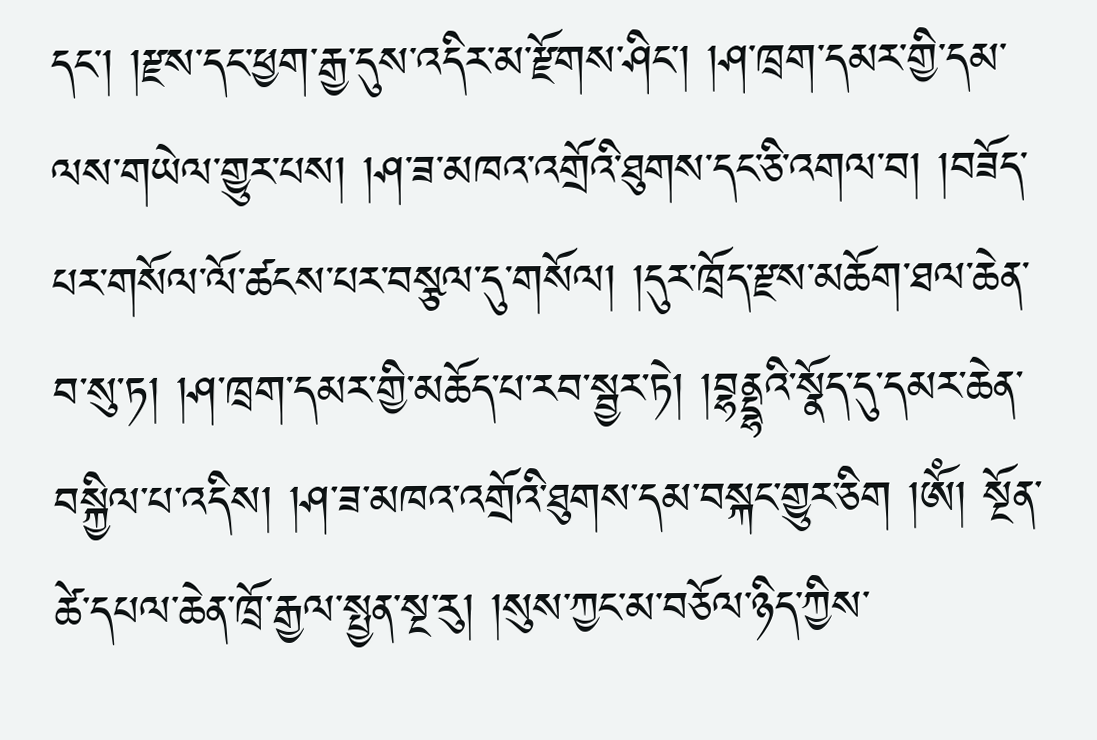དང་། །རྫས་དང་ཕྱག་རྒྱ་དུས་འདིར་མ་རྫོགས་ཤིང་། །ཤ་ཁྲག་དམར་གྱི་དམ་ལས་གཡེལ་གྱུར་པས། །ཤ་ཟ་མཁའ་འགྲོའི་ཐུགས་དང་ཅི་འགལ་བ། །བཟོད་པར་གསོལ་ལོ་ཚངས་པར་བསྩལ་དུ་གསོལ། །དུར་ཁྲོད་རྫས་མཆོག་ཐལ་ཆེན་བ་སུ་ཏ། །ཤ་ཁྲག་དམར་གྱི་མཆོད་པ་རབ་སྦྱར་ཏེ། །བྷནྡྷའི་སྣོད་དུ་དམར་ཆེན་བསྐྱིལ་པ་འདིས། །ཤ་ཟ་མཁའ་འགྲོའི་ཐུགས་དམ་བསྐང་གྱུར་ཅིག །ཨོཾ། སྔོན་ཚེ་དཔལ་ཆེན་ཁྲོ་རྒྱལ་སྤྱན་སྔ་རུ། །སུས་ཀྱང་མ་བཅོལ་ཉིད་ཀྱིས་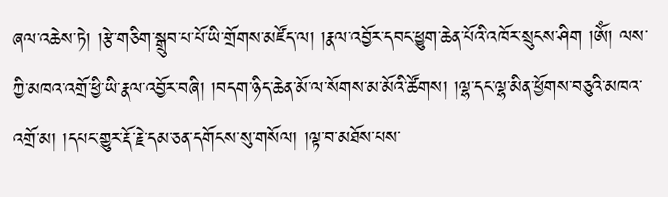ཞལ་འཆེས་ཏེ། །རྩེ་གཅིག་སྒྲུབ་པ་པོ་ཡི་གྲོགས་མཛོད་ལ། །རྣལ་འབྱོར་དབང་ཕྱུག་ཆེན་པོའི་འཁོར་སྲུངས་ཤིག །ཨོཾ། ལས་ཀྱི་མཁའ་འགྲོ་ཕྱི་ཡི་རྣལ་འབྱོར་བཞི། །བདག་ཉིད་ཆེན་མོ་ལ་སོགས་མ་མོའི་ཚོགས། །ལྷ་དང་ལྷ་མིན་ཕྱོགས་བཅུའི་མཁའ་འགྲོ་མ། །དཔང་གྱུར་རྡོ་རྗེ་དམ་ཅན་དགོངས་སུ་གསོལ། །ལྟ་བ་མཐོས་པས་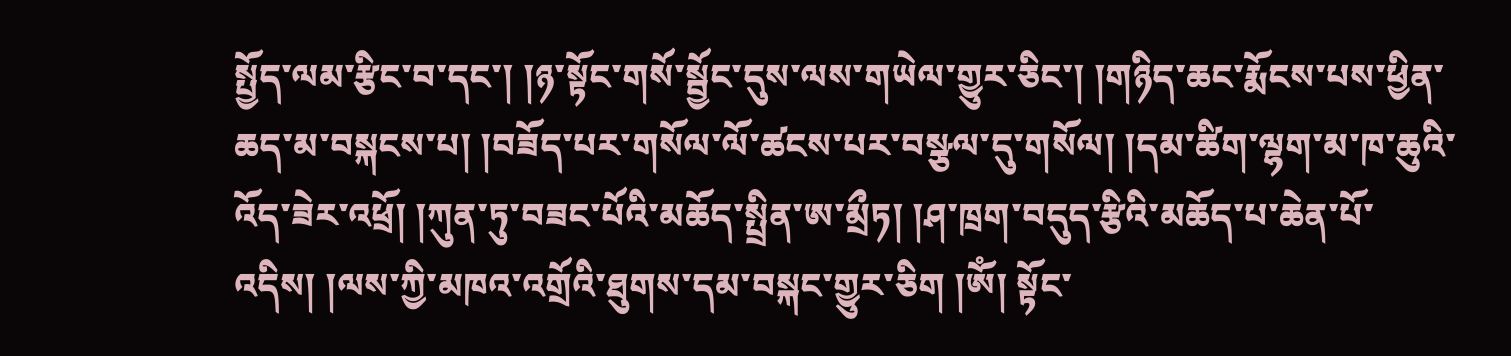སྤྱོད་ལམ་རྩིང་བ་དང་། །ཉ་སྟོང་གསོ་སྦྱོང་དུས་ལས་གཡེལ་གྱུར་ཅིང་། །གཉིད་ཆང་རྨོངས་པས་ཕྱིན་ཆད་མ་བསྐངས་པ། །བཟོད་པར་གསོལ་ལོ་ཚངས་པར་བསྩལ་དུ་གསོལ། །དམ་ཚིག་ལྷག་མ་ཁ་ཆུའི་འོད་ཟེར་འཕྲོ། །ཀུན་ཏུ་བཟང་པོའི་མཆོད་སྤྲིན་ཨ་མྲྀཏ། །ཤ་ཁྲག་བདུད་རྩིའི་མཆོད་པ་ཆེན་པོ་འདིས། །ལས་ཀྱི་མཁའ་འགྲོའི་ཐུགས་དམ་བསྐང་གྱུར་ཅིག །ཨོཾ། སྟོང་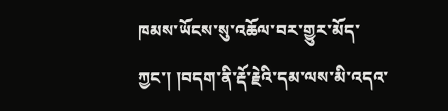ཁམས་ཡོངས་སུ་འཆོལ་བར་གྱུར་མོད་ཀྱང་། །བདག་ནི་རྡོ་རྗེའི་དམ་ལས་མི་འདའ་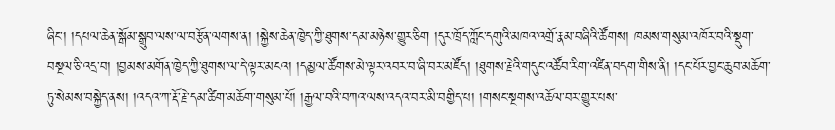ཞིང་། །དཔལ་ཆེན་སྒོམ་སྒྲུབ་ལས་ལ་བརྩོན་ལགས་ན། །སྐྱེས་ཆེན་ཁྱེད་ཀྱི་ཐུགས་དམ་མཉེས་གྱུར་ཅིག །དུར་ཁྲོད་ཀློང་དགུའི་མཁའ་འགྲོ་རྣམ་བཞིའི་ཚོགས། ཁམས་གསུམ་འཁོར་བའི་སྡུག་བསྔལ་ཅི་འདྲ་བ། །བྱམས་མགོན་ཁྱེད་ཀྱི་ཐུགས་ལ་དེ་ལྟར་མངའ། །དམྱལ་ཚོགས་མེ་ལྟར་འབར་བ་ཞི་བར་མཛོད། །ཐུགས་རྗེའི་གདུང་འཚོབ་རིག་འཛིན་བདག་གིས་ནི། །དང་པོར་བྱང་ཆུབ་མཆོག་ཏུ་སེམས་བསྐྱེད་ནས། །འདའ་ཀ་རྡོ་རྗེ་དམ་ཚིག་མཆོག་གསུམ་པོ། །རྒྱལ་བའི་བཀའ་ལས་འདའ་བར་མི་བགྱིད་པ། །གསང་སྔགས་འཆོལ་བར་གྱུར་པས་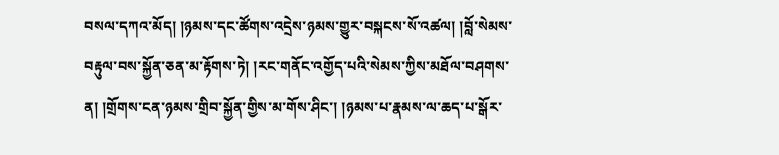བསལ་དཀའ་མོད། །ཉམས་དང་ཚོགས་འདྲེས་ཉམས་གྱུར་བསྐངས་སོ་འཚལ། །བློ་སེམས་བརྟུལ་བས་སྐྱོན་ཅན་མ་རྟོགས་ཏེ། །རང་གནོང་འགྱོད་པའི་སེམས་ཀྱིས་མཐོལ་བཤགས་ན། །གྲོགས་ངན་ཉམས་གྲིབ་སྐྱོན་གྱིས་མ་གོས་ཤིང་། །ཉམས་པ་རྣམས་ལ་ཆད་པ་སྒོར་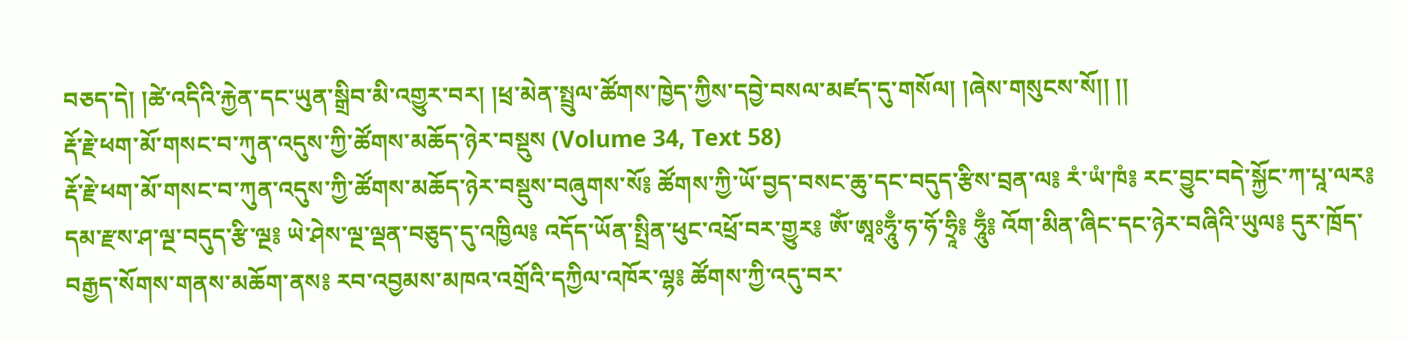བཅད་དེ། །ཚེ་འདིའི་རྐྱེན་དང་ཡུན་སྒྲིབ་མི་འགྱུར་བར། །ཕྲ་མེན་སྤྲུལ་ཚོགས་ཁྱེད་ཀྱིས་དབྱེ་བསལ་མཛད་དུ་གསོལ། །ཞེས་གསུངས་སོ།། །།
རྡོ་རྗེ་ཕག་མོ་གསང་བ་ཀུན་འདུས་ཀྱི་ཚོགས་མཆོད་ཉེར་བསྡུས (Volume 34, Text 58)
རྡོ་རྗེ་ཕག་མོ་གསང་བ་ཀུན་འདུས་ཀྱི་ཚོགས་མཆོད་ཉེར་བསྡུས་བཞུགས་སོ༔ ཚོགས་ཀྱི་ཡོ་བྱད་བསང་ཆུ་དང་བདུད་རྩིས་བྲན་ལ༔ རཾ་ཡཾ་ཁཾ༔ རང་བྱུང་བདེ་སྐྱོང་ཀ་པཱ་ལར༔ དམ་རྫས་ཤ་ལྔ་བདུད་རྩི་ལྔ༔ ཡེ་ཤེས་ལྔ་ལྡན་བཅུད་དུ་འཁྱིལ༔ འདོད་ཡོན་སྤྲིན་ཕུང་འཕྲོ་བར་གྱུར༔ ཨོཾ་ཨཱཿཧཱུྃ་ཧ་ཧོ་ཧྲཱི༔ ཧཱུྃ༔ འོག་མིན་ཞིང་དང་ཉེར་བཞིའི་ཡུལ༔ དུར་ཁྲོད་བརྒྱད་སོགས་གནས་མཆོག་ནས༔ རབ་འབྱམས་མཁའ་འགྲོའི་དཀྱིལ་འཁོར་ལྷ༔ ཚོགས་ཀྱི་འདུ་བར་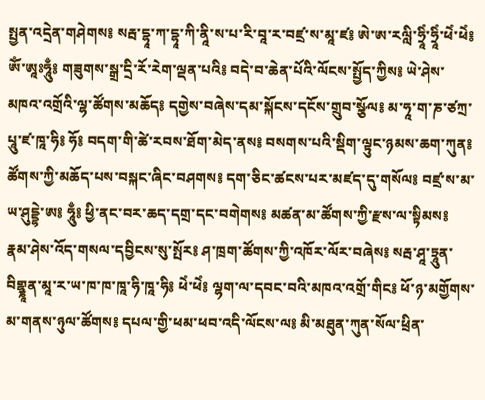སྤྱན་འདྲེན་གཤེགས༔ སརྦ་དྷཱ་ཀ་དྷཱ་ཀི་ནཱི་ས་པ་རི་བཱ་ར་བཛྲ་ས་མཱ་ཛ༔ ཨེ་ཨ་རལླི་ཧྲཱིཾ་ཧྲཱིཾ་ཕེཾ་ཕེཾ༔ ཨོཾ་ཨཱཿཧཱུྃ༔ གཟུགས་སྒྲ་དྲི་རོ་རེག་ལྡན་པའི༔ བདེ་བ་ཆེན་པོའི་ལོངས་སྤྱོད་ཀྱིས༔ ཡེ་ཤེས་མཁའ་འགྲོའི་ལྷ་ཚོགས་མཆོད༔ དགྱེས་བཞེས་དམ་སྐོངས་དངོས་གྲུབ་སྩོལ༔ མ་ཧཱ་ག་ཎ་ཙཀྲ་པཱུ་ཛ་ཁཱ་ཧི༔ ཧོ༔ བདག་གི་ཚེ་རབས་ཐོག་མེད་ནས༔ བསགས་པའི་སྡིག་ལྟུང་ཉམས་ཆག་ཀུན༔ ཚོགས་ཀྱི་མཆོད་པས་བསྐང་ཞིང་བཤགས༔ དག་ཅིང་ཚངས་པར་མཛད་དུ་གསོལ༔ བཛྲ་ས་མ་ཡ་ཤུདྡྷེ་ཨ༔ ཧཱུྃ༔ ཕྱི་ནང་བར་ཆད་དགྲ་དང་བགེགས༔ མཚན་མ་ཚོགས་ཀྱི་རྫས་ལ་སྟིམས༔ རྣམ་ཤེས་འོད་གསལ་དབྱིངས་སུ་སྤོར༔ ཤ་ཁྲག་ཚོགས་ཀྱི་འཁོར་ལོར་བཞེས༔ སརྦ་ཤཱ་ཏྲཱུན་བིགྷྣཱན་མཱ་ར་ཡ་ཁ་ཁ་ཁཱ་ཧི་ཁཱ་ཧི༔ ཕེཾ་ཕེཾ༔ ལྷག་ལ་དབང་བའི་མཁའ་འགྲོ་གིང༔ ཕོ་ཉ་མགྱོགས་མ་གནས་ཉུལ་ཚོགས༔ དཔལ་གྱི་ཕམ་ཕབ་འདི་ལོངས་ལ༔ མི་མཐུན་ཀུན་སོལ་ཕྲིན་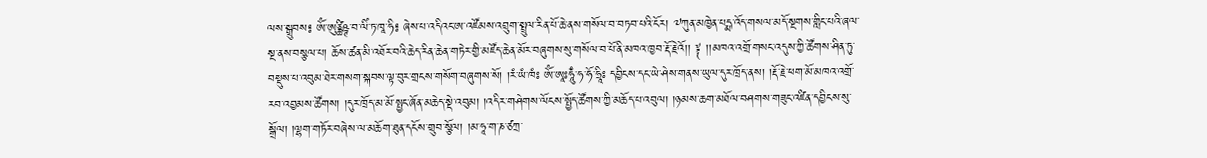ལས་སྒྲུབས༔ ཨོཾ་ཨུཙྪིཥྚ་བ་ལིཾ་ཏ་ཁཱ་ཧི༔ ཞེས་པ་འདིའང་ཨ་འཛོམས་འབྲུག་སྤྲུལ་རིན་པོ་ཆེ་ནས་གསོལ་བ་བཏབ་པའི་ངོར། ༧ཀུན་མཁྱེན་པདྨ་འོད་གསལ་མདོ་སྔགས་གླིང་པའི་ཞལ་སྔ་ནས་བསྩལ་པ། ཆོས་ཚན་མི་འཐོར་བའི་ཆེད་རིན་ཆེན་གཏེར་གྱི་མཛོད་ཆེན་མོར་བཞུགས་སུ་གསོལ་བ་པོ་ནི་མཁའ་ཁྱབ་རྡོ་རྗེའོ།། ༈ །།མཁའ་འགྲོ་གསང་འདུས་ཀྱི་ཚོགས་ཤིན་ཏུ་བསྡུས་པ་འབུམ་ཐེར་གསག་སྐབས་ལྟ་བུར་གྲངས་གསོག་བཞུགས་སོ། །རཾ་ཡཾ་ཁཾཿ ཨོཾ་ཨཱཿཧཱུྃ་ཧ་ཧོ་ཧྲཱིཿ དབྱིངས་དང་ཡེ་ཤེས་གནས་ཡུལ་དུར་ཁྲོད་ནས། །རྡོ་རྗེ་ཕག་མོ་མཁའ་འགྲོ་རབ་འབྱམས་ཚོགས། །དུར་ཁྲོད་མ་མོ་སྤྱང་ཞོན་མཆེད་སྡེ་འབུམ། །འདིར་གཤེགས་ལོངས་སྤྱོད་ཚོགས་ཀྱི་མཆོད་པ་འབུལ། །ཉམས་ཆག་མཐོལ་བཤགས་གཟུང་འཛིན་དབྱིངས་སུ་སྒྲོལ། །ལྷག་གཏོར་བཞེས་ལ་མཆོག་ཐུན་དངོས་གྲུབ་སྩོལ། །མ་ཧཱ་ག་ཎ་ཙཀྲ་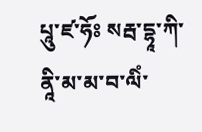པཱུ་ཛ་ཧོཿ སརྦ་དྷཱ་ཀི་ནཱི་མ་མ་བ་ལིཾ་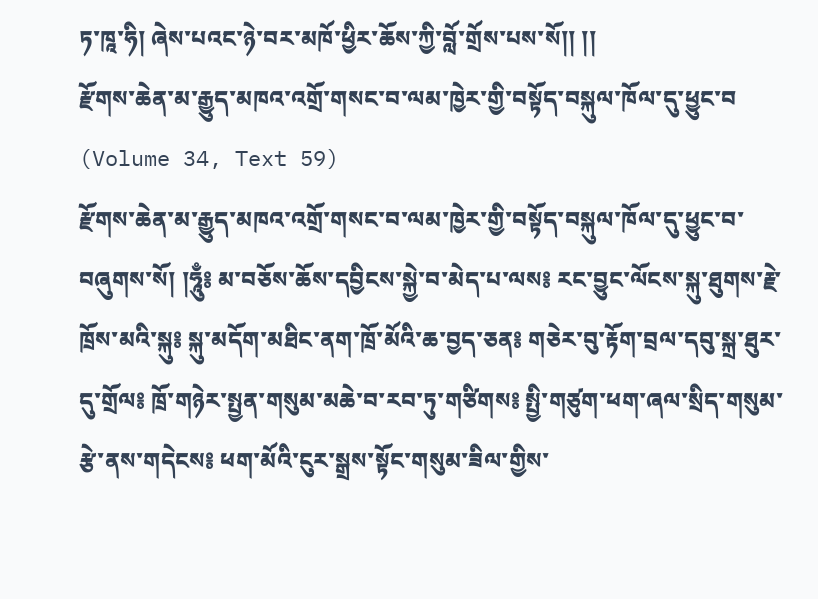ཏ་ཁཱ་ཧི། ཞེས་པའང་ཉེ་བར་མཁོ་ཕྱིར་ཆོས་ཀྱི་བློ་གྲོས་པས་སོ།། །།
རྫོགས་ཆེན་མ་རྒྱུད་མཁའ་འགྲོ་གསང་བ་ལམ་ཁྱེར་གྱི་བསྟོད་བསྐུལ་ཁོལ་དུ་ཕྱུང་བ (Volume 34, Text 59)
རྫོགས་ཆེན་མ་རྒྱུད་མཁའ་འགྲོ་གསང་བ་ལམ་ཁྱེར་གྱི་བསྟོད་བསྐུལ་ཁོལ་དུ་ཕྱུང་བ་བཞུགས་སོ། །ཧཱུྃ༔ མ་བཅོས་ཆོས་དབྱིངས་སྐྱེ་བ་མེད་པ་ལས༔ རང་བྱུང་ལོངས་སྐུ་ཐུགས་རྗེ་ཁྲོས་མའི་སྐུ༔ སྐུ་མདོག་མཐིང་ནག་ཁྲོ་མོའི་ཆ་བྱད་ཅན༔ གཅེར་བུ་རྟོག་བྲལ་དབུ་སྐྲ་ཐུར་དུ་གྲོལ༔ ཁྲོ་གཉེར་སྤྱན་གསུམ་མཆེ་བ་རབ་ཏུ་གཙིགས༔ སྤྱི་གཙུག་ཕག་ཞལ་སྲིད་གསུམ་རྩེ་ནས་གདེངས༔ ཕག་མོའི་ངུར་སྒྲས་སྟོང་གསུམ་ཟིལ་གྱིས་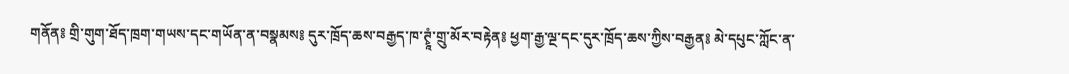གནོན༔ གྲི་གུག་ཐོད་ཁྲག་གཡས་དང་གཡོན་ན་བསྣམས༔ དུར་ཁྲོད་ཆས་བརྒྱད་ཁ་ཊྭཱཾ་གྲུ་མོར་བརྟེན༔ ཕྱག་རྒྱ་ལྔ་དང་དུར་ཁྲོད་ཆས་ཀྱིས་བརྒྱན༔ མེ་དཔུང་ཀློང་ན་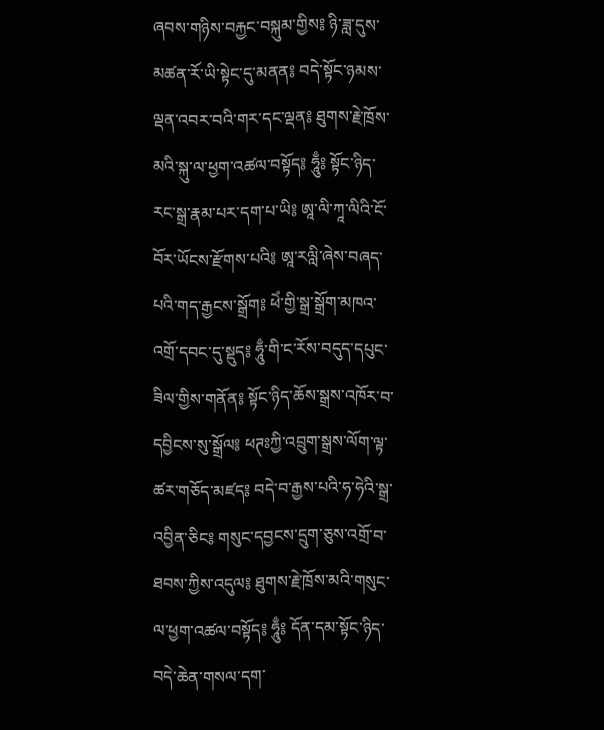ཞབས་གཉིས་བརྐྱང་བསྐུམ་གྱིས༔ ཉི་ཟླ་དུས་མཚན་རོ་ཡི་སྟེང་དུ་མནན༔ བདེ་སྟོང་ཉམས་ལྡན་འབར་བའི་གར་དང་ལྡན༔ ཐུགས་རྗེ་ཁྲོས་མའི་སྐུ་ལ་ཕྱག་འཚལ་བསྟོད༔ ཧཱུྃ༔ སྟོང་ཉིད་རང་སྒྲ་རྣམ་པར་དག་པ་ཡི༔ ཨཱ་ལི་ཀཱ་ལིའི་ངོ་བོར་ཡོངས་རྫོགས་པའི༔ ཨཱ་རལླི་ཞེས་བཞད་པའི་གད་རྒྱངས་སྒྲོག༔ ཕེཾ་གྱི་སྒྲ་སྒྲོག་མཁའ་འགྲོ་དབང་དུ་སྡུད༔ ཧཱུྃ་གི་ང་རོས་བདུད་དཔུང་ཟིལ་གྱིས་གནོན༔ སྟོང་ཉིད་ཆོས་སྒྲས་འཁོར་བ་དབྱིངས་སུ་སྒྲོལ༔ ཕཊཿཀྱི་འབྲུག་སྒྲས་ལོག་ལྟ་ཚར་གཅོད་མཛད༔ བདེ་བ་རྒྱས་པའི་ཧ་ཧེའི་སྒྲ་འབྱིན་ཅིང༔ གསུང་དབྱངས་དྲུག་ཅུས་འགྲོ་བ་ཐབས་ཀྱིས་འདུལ༔ ཐུགས་རྗེ་ཁྲོས་མའི་གསུང་ལ་ཕྱག་འཚལ་བསྟོད༔ ཧཱུྃ༔ དོན་དམ་སྟོང་ཉིད་བདེ་ཆེན་གསལ་དག་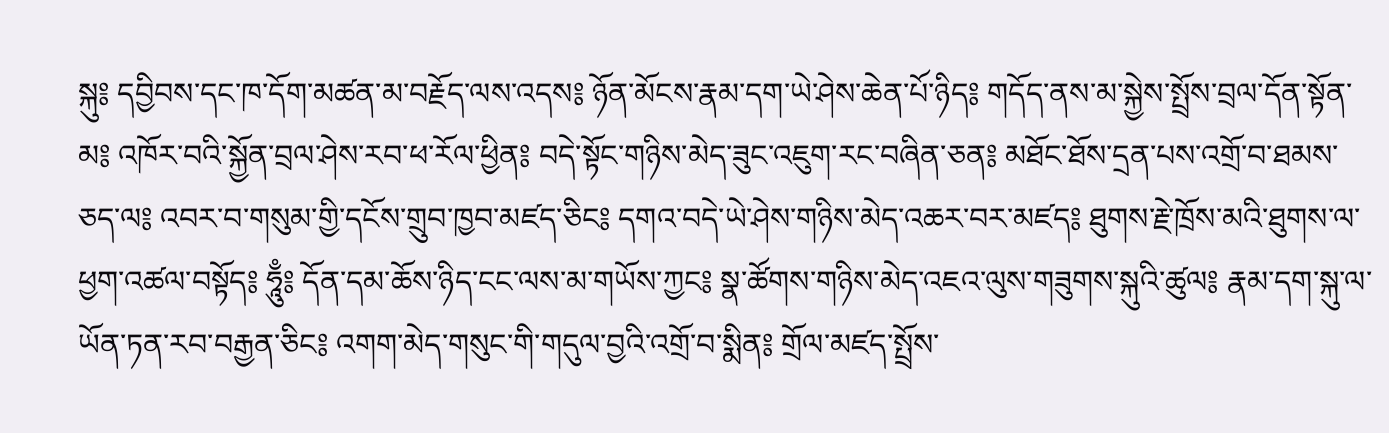སྐུ༔ དབྱིབས་དང་ཁ་དོག་མཚན་མ་བརྗོད་ལས་འདས༔ ཉོན་མོངས་རྣམ་དག་ཡེ་ཤེས་ཆེན་པོ་ཉིད༔ གདོད་ནས་མ་སྐྱེས་སྤྲོས་བྲལ་དོན་སྟོན་མ༔ འཁོར་བའི་སྐྱོན་བྲལ་ཤེས་རབ་ཕ་རོལ་ཕྱིན༔ བདེ་སྟོང་གཉིས་མེད་ཟུང་འཇུག་རང་བཞིན་ཅན༔ མཐོང་ཐོས་དྲན་པས་འགྲོ་བ་ཐམས་ཅད་ལ༔ འབར་བ་གསུམ་གྱི་དངོས་གྲུབ་ཁྱབ་མཛད་ཅིང༔ དགའ་བདེ་ཡེ་ཤེས་གཉིས་མེད་འཆར་བར་མཛད༔ ཐུགས་རྗེ་ཁྲོས་མའི་ཐུགས་ལ་ཕྱག་འཚལ་བསྟོད༔ ཧཱུྃ༔ དོན་དམ་ཆོས་ཉིད་ངང་ལས་མ་གཡོས་ཀྱང༔ སྣ་ཚོགས་གཉིས་མེད་འཇའ་ལུས་གཟུགས་སྐུའི་ཚུལ༔ རྣམ་དག་སྐུ་ལ་ཡོན་ཏན་རབ་བརྒྱན་ཅིང༔ འགག་མེད་གསུང་གི་གདུལ་བྱའི་འགྲོ་བ་སྨིན༔ གྲོལ་མཛད་སྤྲོས་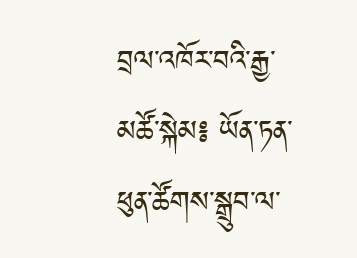བྲལ་འཁོར་བའི་རྒྱ་མཚོ་སྐེམ༔ ཡོན་ཏན་ཕུན་ཚོགས་སྒྲུབ་ལ་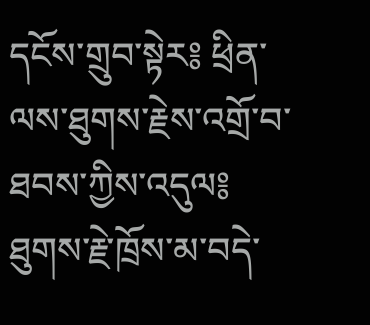དངོས་གྲུབ་སྟེར༔ ཕྲིན་ལས་ཐུགས་རྗེས་འགྲོ་བ་ཐབས་ཀྱིས་འདུལ༔ ཐུགས་རྗེ་ཁྲོས་མ་བདེ་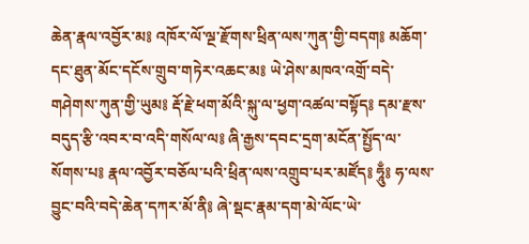ཆེན་རྣལ་འབྱོར་མ༔ འཁོར་ལོ་ལྔ་རྫོགས་ཕྲིན་ལས་ཀུན་གྱི་བདག༔ མཆོག་དང་ཐུན་མོང་དངོས་གྲུབ་གཏེར་འཆང་མ༔ ཡེ་ཤེས་མཁའ་འགྲོ་བདེ་གཤེགས་ཀུན་གྱི་ཡུམ༔ རྡོ་རྗེ་ཕག་མོའི་སྐུ་ལ་ཕྱག་འཚལ་བསྟོད༔ དམ་རྫས་བདུད་རྩི་འབར་བ་འདི་གསོལ་ལ༔ ཞི་རྒྱས་དབང་དྲག་མངོན་སྤྱོད་ལ་སོགས་པ༔ རྣལ་འབྱོར་བཅོལ་པའི་ཕྲིན་ལས་འགྲུབ་པར་མཛོད༔ ཧཱུྃ༔ ཧ་ལས་བྱུང་བའི་བདེ་ཆེན་དཀར་མོ་ནི༔ ཞེ་སྡང་རྣམ་དག་མེ་ལོང་ཡེ་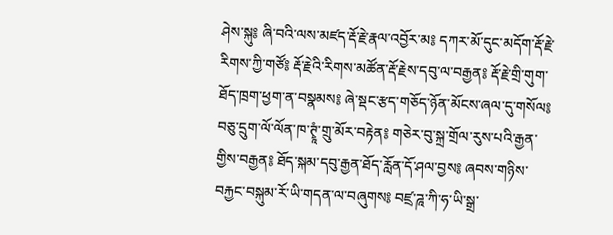ཤེས་སྐུ༔ ཞི་བའི་ལས་མཛད་རྡོ་རྗེ་རྣལ་འབྱོར་མ༔ དཀར་མོ་དུང་མདོག་རྡོ་རྗེ་རིགས་ཀྱི་གཙོ༔ རྡོ་རྗེའི་རིགས་མཚོན་རྡོ་རྗེས་དབུ་ལ་བརྒྱན༔ རྡོ་རྗེ་གྲི་གུག་ཐོད་ཁྲག་ཕྱག་ན་བསྣམས༔ ཞེ་སྡང་རྩད་གཅོད་ཉོན་མོངས་ཞལ་དུ་གསོལ༔ བཅུ་དྲུག་ལོ་ལོན་ཁ་ཊྭཱཾ་གྲུ་མོར་བརྟེན༔ གཅེར་བུ་སྐྲ་གྲོལ་རུས་པའི་རྒྱན་གྱིས་བརྒྱན༔ ཐོད་སྐམ་དབུ་རྒྱན་ཐོད་རློན་དོ་ཤལ་བྱས༔ ཞབས་གཉིས་བརྐྱང་བསྐུམ་རོ་ཡི་གདན་ལ་བཞུགས༔ བཛྲ་ཌཱ་ཀི་ཧ་ཡི་སྒྲ་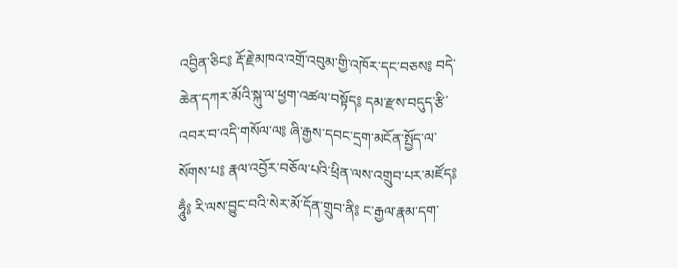འབྱིན་ཅིང༔ རྡོ་རྗེ་མཁའ་འགྲོ་འབུམ་གྱི་འཁོར་དང་བཅས༔ བདེ་ཆེན་དཀར་མོའི་སྐུ་ལ་ཕྱག་འཚལ་བསྟོད༔ དམ་རྫས་བདུད་རྩི་འབར་བ་འདི་གསོལ་ལ༔ ཞི་རྒྱས་དབང་དྲག་མངོན་སྤྱོད་ལ་སོགས་པ༔ རྣལ་འབྱོར་བཅོལ་པའི་ཕྲིན་ལས་འགྲུབ་པར་མཛོད༔ ཧཱུྃ༔ རི་ལས་བྱུང་བའི་སེར་མོ་དོན་གྲུབ་ནི༔ ང་རྒྱལ་རྣམ་དག་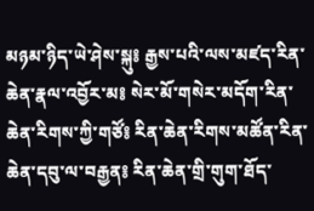མཉམ་ཉིད་ཡེ་ཤེས་སྐུ༔ རྒྱས་པའི་ལས་མཛད་རིན་ཆེན་རྣལ་འབྱོར་མ༔ སེར་མོ་གསེར་མདོག་རིན་ཆེན་རིགས་ཀྱི་གཙོ༔ རིན་ཆེན་རིགས་མཚོན་རིན་ཆེན་དབུ་ལ་བརྒྱན༔ རིན་ཆེན་གྲི་གུག་ཐོད་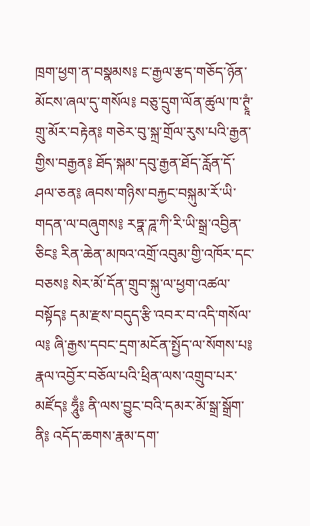ཁྲག་ཕྱག་ན་བསྣམས༔ ང་རྒྱལ་རྩད་གཅོད་ཉོན་མོངས་ཞལ་དུ་གསོལ༔ བཅུ་དྲུག་ལོན་ཚུལ་ཁ་ཊྭཱཾ་གྲུ་མོར་བརྟེན༔ གཅེར་བུ་སྐྲ་གྲོལ་རུས་པའི་རྒྱན་གྱིས་བརྒྱན༔ ཐོད་སྐམ་དབུ་རྒྱན་ཐོད་རློན་དོ་ཤལ་ཅན༔ ཞབས་གཉིས་བརྐྱང་བསྐུམ་རོ་ཡི་གདན་ལ་བཞུགས༔ རཏྣ་ཌཱ་ཀི་རི་ཡི་སྒྲ་འབྱིན་ཅིང༔ རིན་ཆེན་མཁའ་འགྲོ་འབུམ་གྱི་འཁོར་དང་བཅས༔ སེར་མོ་དོན་གྲུབ་སྐུ་ལ་ཕྱག་འཚལ་བསྟོད༔ དམ་རྫས་བདུད་རྩི་འབར་བ་འདི་གསོལ་ལ༔ ཞི་རྒྱས་དབང་དྲག་མངོན་སྤྱོད་ལ་སོགས་པ༔ རྣལ་འབྱོར་བཅོལ་པའི་ཕྲིན་ལས་འགྲུབ་པར་མཛོད༔ ཧཱུྃ༔ ནི་ལས་བྱུང་བའི་དམར་མོ་སྒྲ་སྒྲོག་ནི༔ འདོད་ཆགས་རྣམ་དག་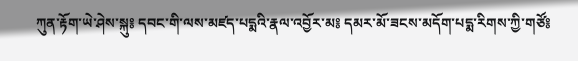ཀུན་རྟོག་ཡེ་ཤེས་སྐུ༔ དབང་གི་ལས་མཛད་པདྨའི་རྣལ་འབྱོར་མ༔ དམར་མོ་ཟངས་མདོག་པདྨ་རིགས་ཀྱི་གཙོ༔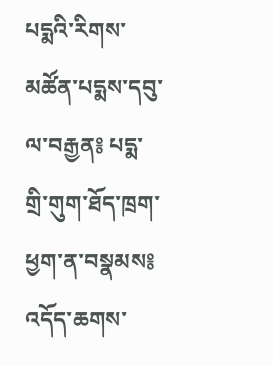པདྨའི་རིགས་མཚོན་པདྨས་དབུ་ལ་བརྒྱན༔ པདྨ་གྲི་གུག་ཐོད་ཁྲག་ཕྱག་ན་བསྣམས༔ འདོད་ཆགས་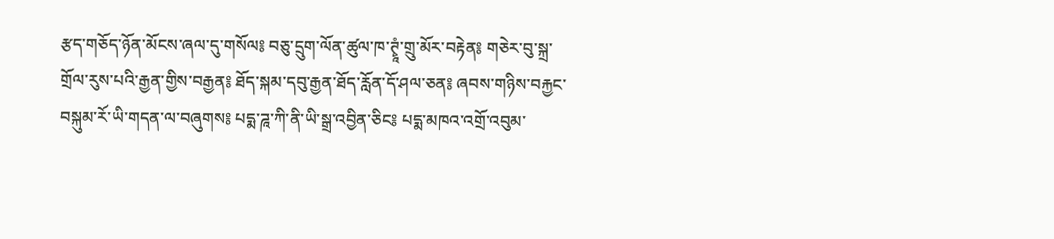རྩད་གཅོད་ཉོན་མོངས་ཞལ་དུ་གསོལ༔ བཅུ་དྲུག་ལོན་ཚུལ་ཁ་ཊྭཱཾ་གྲུ་མོར་བརྟེན༔ གཅེར་བུ་སྐྲ་གྲོལ་རུས་པའི་རྒྱན་གྱིས་བརྒྱན༔ ཐོད་སྐམ་དབུ་རྒྱན་ཐོད་རློན་དོ་ཤལ་ཅན༔ ཞབས་གཉིས་བརྐྱང་བསྐུམ་རོ་ཡི་གདན་ལ་བཞུགས༔ པདྨ་ཌཱ་ཀི་ནི་ཡི་སྒྲ་འབྱིན་ཅིང༔ པདྨ་མཁའ་འགྲོ་འབུམ་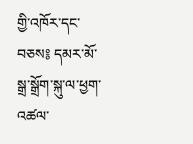གྱི་འཁོར་དང་བཅས༔ དམར་མོ་སྒྲ་སྒྲོག་སྐུ་ལ་ཕྱག་འཚལ་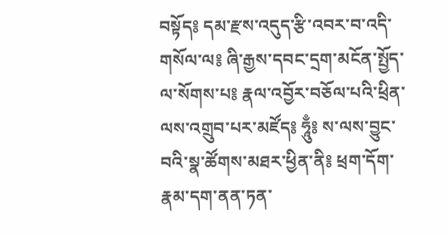བསྟོད༔ དམ་རྫས་འདུད་རྩི་འབར་བ་འདི་གསོལ་ལ༔ ཞི་རྒྱས་དབང་དྲག་མངོན་སྤྱོད་ལ་སོགས་པ༔ རྣལ་འབྱོར་བཅོལ་པའི་ཕྲིན་ལས་འགྲུབ་པར་མཛོད༔ ཧཱུྃ༔ ས་ལས་བྱུང་བའི་སྣ་ཚོགས་མཐར་ཕྱིན་ནི༔ ཕྲག་དོག་རྣམ་དག་ནན་ཏན་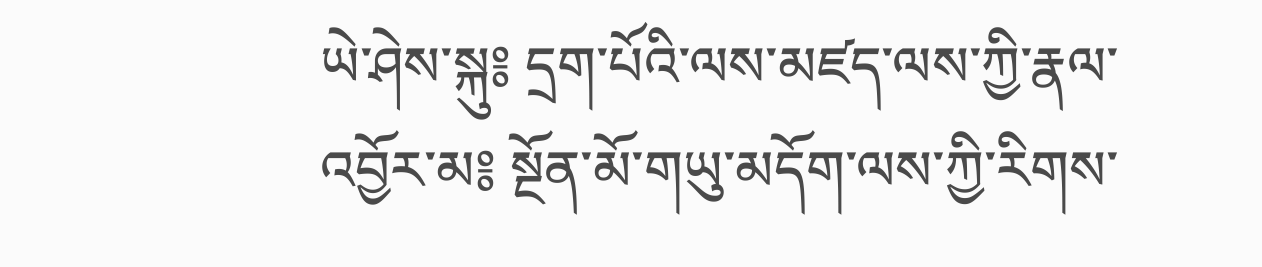ཡེ་ཤེས་སྐུ༔ དྲག་པོའི་ལས་མཛད་ལས་ཀྱི་རྣལ་འབྱོར་མ༔ སྔོན་མོ་གཡུ་མདོག་ལས་ཀྱི་རིགས་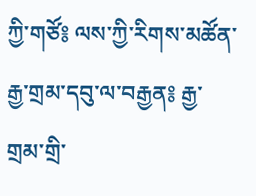ཀྱི་གཙོ༔ ལས་ཀྱི་རིགས་མཚོན་རྒྱ་གྲམ་དབུ་ལ་བརྒྱན༔ རྒྱ་གྲམ་གྲི་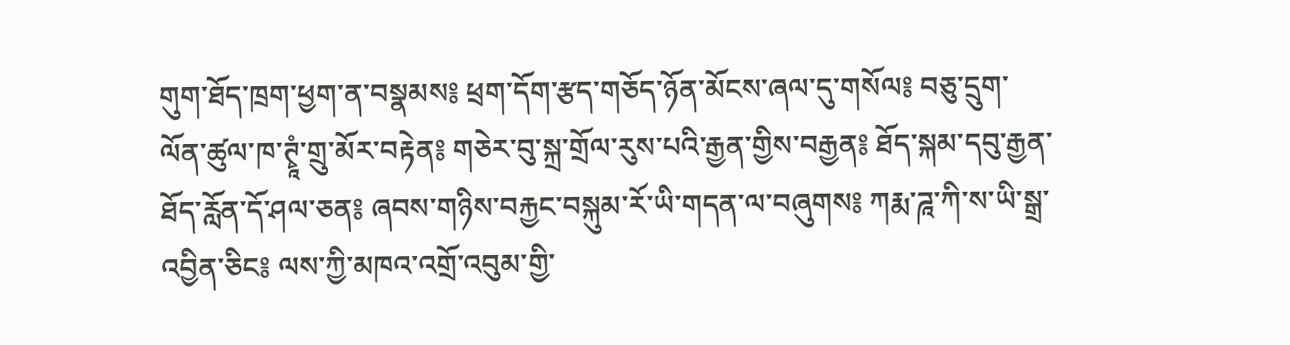གུག་ཐོད་ཁྲག་ཕྱག་ན་བསྣམས༔ ཕྲག་དོག་རྩད་གཅོད་ཉོན་མོངས་ཞལ་དུ་གསོལ༔ བཅུ་དྲུག་ལོན་ཚུལ་ཁ་ཊྭཱཾ་གྲུ་མོར་བརྟེན༔ གཅེར་བུ་སྐྲ་གྲོལ་རུས་པའི་རྒྱན་གྱིས་བརྒྱན༔ ཐོད་སྐམ་དབུ་རྒྱན་ཐོད་རློན་དོ་ཤལ་ཅན༔ ཞབས་གཉིས་བརྐྱང་བསྐུམ་རོ་ཡི་གདན་ལ་བཞུགས༔ ཀརྨ་ཌཱ་ཀི་ས་ཡི་སྒྲ་འབྱིན་ཅིང༔ ལས་ཀྱི་མཁའ་འགྲོ་འབུམ་གྱི་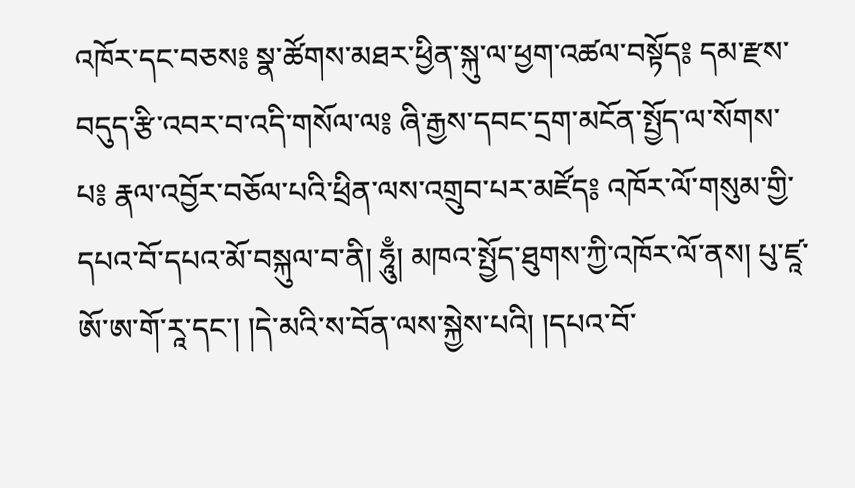འཁོར་དང་བཅས༔ སྣ་ཚོགས་མཐར་ཕྱིན་སྐུ་ལ་ཕྱག་འཚལ་བསྟོད༔ དམ་རྫས་བདུད་རྩི་འབར་བ་འདི་གསོལ་ལ༔ ཞི་རྒྱས་དབང་དྲག་མངོན་སྤྱོད་ལ་སོགས་པ༔ རྣལ་འབྱོར་བཅོལ་པའི་ཕྲིན་ལས་འགྲུབ་པར་མཛོད༔ འཁོར་ལོ་གསུམ་གྱི་དཔའ་བོ་དཔའ་མོ་བསྐུལ་བ་ནི། ཧཱུྃ། མཁའ་སྤྱོད་ཐུགས་ཀྱི་འཁོར་ལོ་ནས། པུ་ཛཱ་ཨོ་ཨ་གོ་རཱ་དང་། །དེ་མའི་ས་བོན་ལས་སྐྱེས་པའི། །དཔའ་བོ་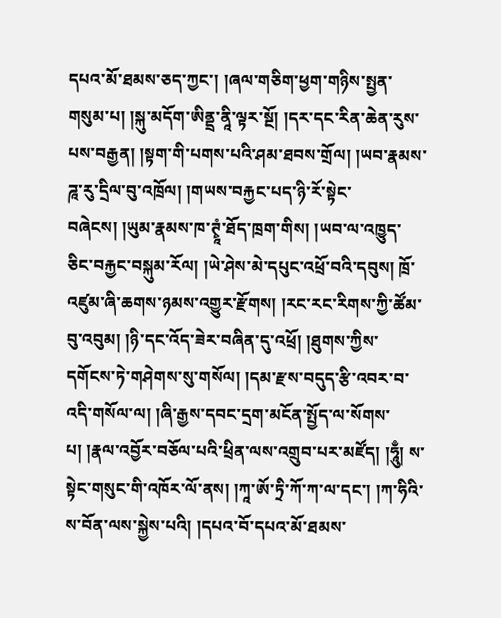དཔའ་མོ་ཐམས་ཅད་ཀྱང་། །ཞལ་གཅིག་ཕྱག་གཉིས་སྤྱན་གསུམ་པ། །སྐུ་མདོག་ཨིནྡྲ་ནཱི་ལྟར་སྔོ། །དར་དང་རིན་ཆེན་རུས་པས་བརྒྱན། །སྟག་གི་པགས་པའི་ཤམ་ཐབས་གྲོལ། །ཡབ་རྣམས་ཌཱ་རུ་དྲིལ་བུ་འཁྲོལ། །གཡས་བརྐྱང་པད་ཉི་རོ་སྟེང་བཞེངས། །ཡུམ་རྣམས་ཁ་ཊྭཱཾ་ཐོད་ཁྲག་གིས། །ཡབ་ལ་འཁྱུད་ཅིང་བརྐྱང་བསྐུམ་རོལ། །ཡེ་ཤེས་མེ་དཔུང་འཕྲོ་བའི་དབུས། ཁྲོ་འཛུམ་ཞི་ཆགས་ཉམས་འགྱུར་རྫོགས། །རང་རང་རིགས་ཀྱི་ཚོམ་བུ་འབུམ། །ཉི་དང་འོད་ཟེར་བཞིན་དུ་འཕྲོ། །ཐུགས་ཀྱིས་དགོངས་ཏེ་གཤེགས་སུ་གསོལ། །དམ་རྫས་བདུད་རྩི་འབར་བ་འདི་གསོལ་ལ། །ཞི་རྒྱས་དབང་དྲག་མངོན་སྤྱོད་ལ་སོགས་པ། །རྣལ་འབྱོར་བཅོལ་པའི་ཕྲིན་ལས་འགྲུབ་པར་མཛོད། །ཧཱུྃ། ས་སྟེང་གསུང་གི་འཁོར་ལོ་ནས། །ཀཱ་ཨོ་ཏྲི་ཀོ་ཀ་ལ་དང་། །ཀ་ཧིའི་ས་བོན་ལས་སྐྱེས་པའི། །དཔའ་བོ་དཔའ་མོ་ཐམས་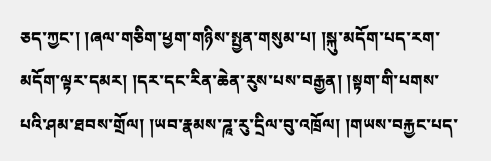ཅད་ཀྱང་། །ཞལ་གཅིག་ཕྱག་གཉིས་སྤྱན་གསུམ་པ། །སྐུ་མདོག་པད་རག་མདོག་ལྟར་དམར། །དར་དང་རིན་ཆེན་རུས་པས་བརྒྱན། །སྟག་གི་པགས་པའི་ཤམ་ཐབས་གྲོལ། །ཡབ་རྣམས་ཌཱ་རུ་དྲིལ་བུ་འཁྲོལ། །གཡས་བརྐྱང་པད་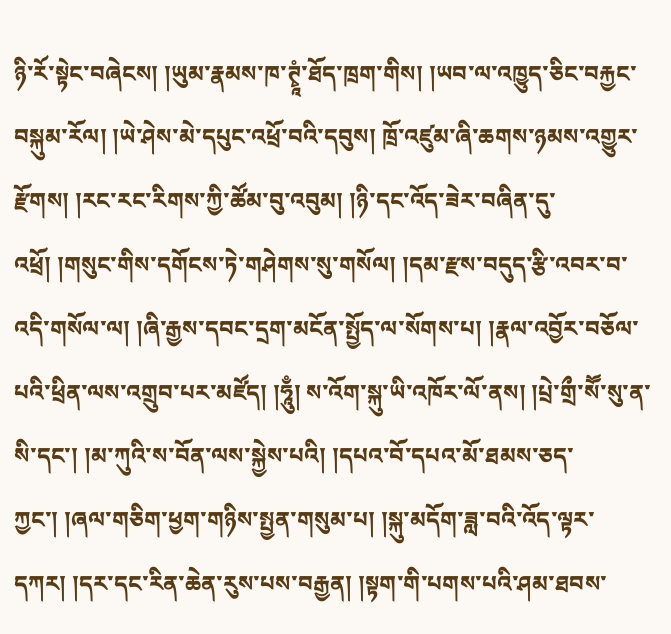ཉི་རོ་སྟེང་བཞེངས། །ཡུམ་རྣམས་ཁ་ཊྭཱཾ་ཐོད་ཁྲག་གིས། །ཡབ་ལ་འཁྱུད་ཅིང་བརྐྱང་བསྐུམ་རོལ། །ཡེ་ཤེས་མེ་དཔུང་འཕྲོ་བའི་དབུས། ཁྲོ་འཛུམ་ཞི་ཆགས་ཉམས་འགྱུར་རྫོགས། །རང་རང་རིགས་ཀྱི་ཚོམ་བུ་འབུམ། །ཉི་དང་འོད་ཟེར་བཞིན་དུ་འཕྲོ། །གསུང་གིས་དགོངས་ཏེ་གཤེགས་སུ་གསོལ། །དམ་རྫས་བདུད་རྩི་འབར་བ་འདི་གསོལ་ལ། །ཞི་རྒྱས་དབང་དྲག་མངོན་སྤྱོད་ལ་སོགས་པ། །རྣལ་འབྱོར་བཅོལ་པའི་ཕྲིན་ལས་འགྲུབ་པར་མཛོད། །ཧཱུྃ། ས་འོག་སྐུ་ཡི་འཁོར་ལོ་ནས། །པྲེ་གྲྀ་སཽ་སུ་ན་སི་དང་། །མ་ཀུའི་ས་བོན་ལས་སྐྱེས་པའི། །དཔའ་བོ་དཔའ་མོ་ཐམས་ཅད་ཀྱང་། །ཞལ་གཅིག་ཕྱག་གཉིས་སྤྱན་གསུམ་པ། །སྐུ་མདོག་ཟླ་བའི་འོད་ལྟར་དཀར། །དར་དང་རིན་ཆེན་རུས་པས་བརྒྱན། །སྟག་གི་པགས་པའི་ཤམ་ཐབས་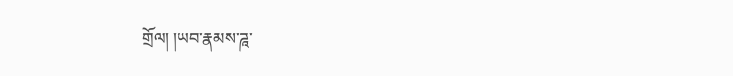གྲོལ། །ཡབ་རྣམས་ཌཱ་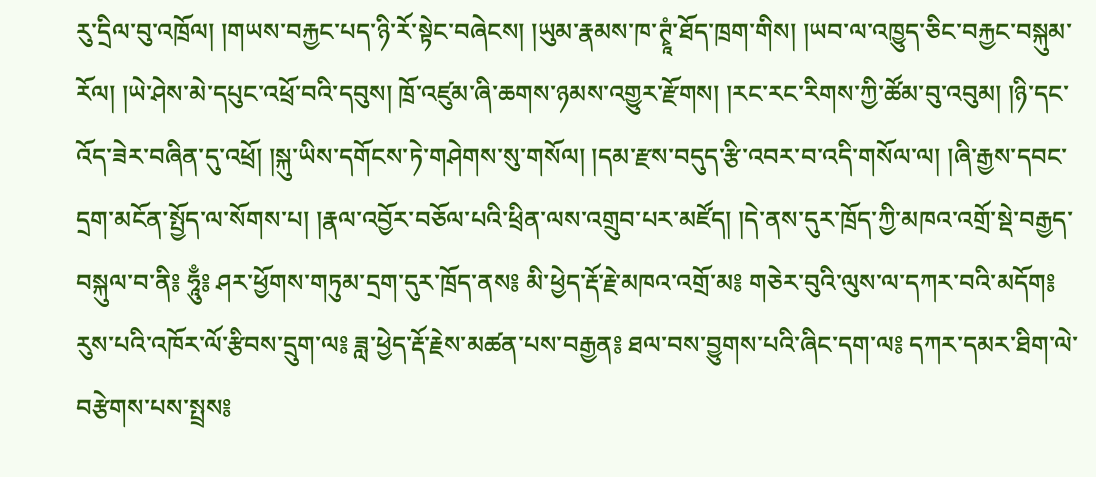རུ་དྲིལ་བུ་འཁྲོལ། །གཡས་བརྐྱང་པད་ཉི་རོ་སྟེང་བཞེངས། །ཡུམ་རྣམས་ཁ་ཊྭཱཾ་ཐོད་ཁྲག་གིས། །ཡབ་ལ་འཁྱུད་ཅིང་བརྐྱང་བསྐུམ་རོལ། །ཡེ་ཤེས་མེ་དཔུང་འཕྲོ་བའི་དབུས། ཁྲོ་འཛུམ་ཞི་ཆགས་ཉམས་འགྱུར་རྫོགས། །རང་རང་རིགས་ཀྱི་ཚོམ་བུ་འབུམ། །ཉི་དང་འོད་ཟེར་བཞིན་དུ་འཕྲོ། །སྐུ་ཡིས་དགོངས་ཏེ་གཤེགས་སུ་གསོལ། །དམ་རྫས་བདུད་རྩི་འབར་བ་འདི་གསོལ་ལ། །ཞི་རྒྱས་དབང་དྲག་མངོན་སྤྱོད་ལ་སོགས་པ། །རྣལ་འབྱོར་བཅོལ་པའི་ཕྲིན་ལས་འགྲུབ་པར་མཛོད། །དེ་ནས་དུར་ཁྲོད་ཀྱི་མཁའ་འགྲོ་སྡེ་བརྒྱད་བསྐུལ་བ་ནི༔ ཧཱུྃ༔ ཤར་ཕྱོགས་གཏུམ་དྲག་དུར་ཁྲོད་ནས༔ མི་ཕྱེད་རྡོ་རྗེ་མཁའ་འགྲོ་མ༔ གཅེར་བུའི་ལུས་ལ་དཀར་བའི་མདོག༔ རུས་པའི་འཁོར་ལོ་རྩིབས་དྲུག་ལ༔ ཟླ་ཕྱེད་རྡོ་རྗེས་མཚན་པས་བརྒྱན༔ ཐལ་བས་བྱུགས་པའི་ཞིང་དག་ལ༔ དཀར་དམར་ཐིག་ལེ་བརྩེགས་པས་སྤྲས༔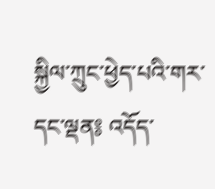སྐྱིལ་ཀྲུང་ཕྱེད་པའི་གར་དང་ལྡན༔ འདོད་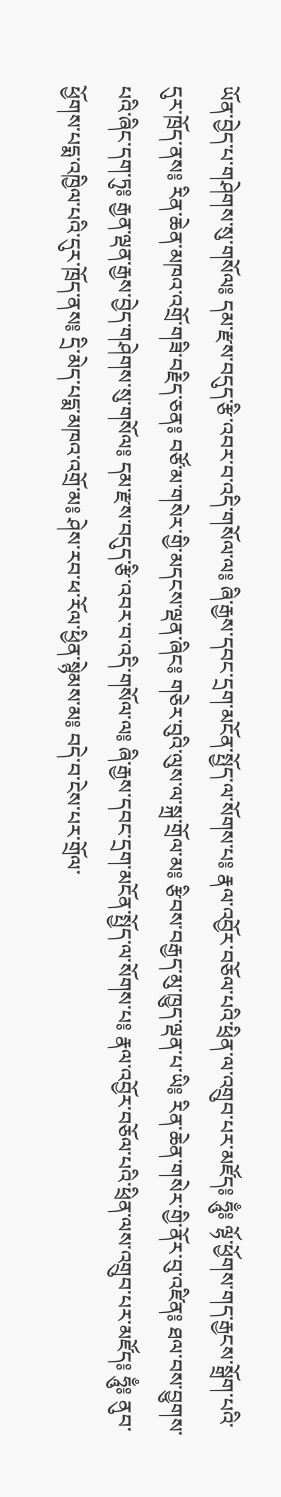ཡོན་བྱེད་པ་གཤེགས་སུ་གསོལ༔ དམ་རྫས་བདུད་རྩི་འབར་བ་འདི་གསོལ་ལ༔ ཞི་རྒྱས་དབང་དྲག་མངོན་སྤྱོད་ལ་སོགས་པ༔ རྣལ་འབྱོར་བཅོལ་པའི་ཕྲིན་ལ་འགྲུབ་པར་མཛོད༔ ཧཱུྃ༔ ལྷོ་ཕྱོགས་གད་རྒྱངས་སྒྲོག་པའི་དུར་ཁྲོད་ནས༔ རིན་ཆེན་མཁའ་འགྲོ་གཟི་བརྗིད་ཅན༔ བཙོ་མ་གསེར་གྱི་མདངས་ལྡན་ཞིང༔ གཅེར་བུའི་ལུས་ལ་སྐྲ་གྲོལ་མ༔ རྩིབས་བརྒྱད་མུ་ཁྱུད་ལྡན་པ་ཡི༔ རིན་ཆེན་གསེར་གྱི་ནོར་བུ་འཛིན༔ ཐལ་བས་བྱུགས་པའི་ཞིང་དག་ཏུ༔ རྒྱན་ལྡན་རྒྱས་བྱེད་གཤེགས་སུ་གསོལ༔ དམ་རྫས་བདུད་རྩི་འབར་བ་འདི་གསོལ་ལ༔ ཞི་རྒྱས་དབང་དྲག་མངོན་སྤྱོད་ལ་སོགས་པ༔ རྣལ་འབྱོར་བཅོལ་པའི་ཕྲིན་ལས་འགྲུབ་པར་མཛོད༔ ཧཱུྃ༔ ནུབ་ཕྱོགས་པདྨ་འཁྱིལ་པའི་དུར་ཁྲོད་ནས༔ དྲི་མེད་པདྨ་མཁའ་འགྲོ་མ༔ ཤེས་རབ་ཕ་རོལ་ཕྱིན་སྙེམས་མ༔ བདེ་བ་ངེས་པར་གྲོལ་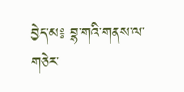བྱེད་མ༔ བྷ་གའི་གནས་ལ་གཅེར་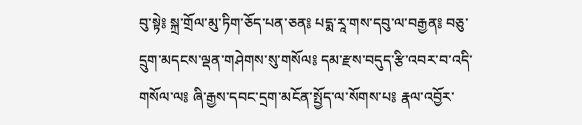བུ་སྟེ༔ སྐྲ་གྲོལ་མུ་ཏིག་ཅོད་པན་ཅན༔ པདྨ་རཱ་གས་དབུ་ལ་བརྒྱན༔ བཅུ་དྲུག་མདངས་ལྡན་གཤེགས་སུ་གསོལ༔ དམ་རྫས་བདུད་རྩི་འབར་བ་འདི་གསོལ་ལ༔ ཞི་རྒྱས་དབང་དྲག་མངོན་སྤྱོད་ལ་སོགས་པ༔ རྣལ་འབྱོར་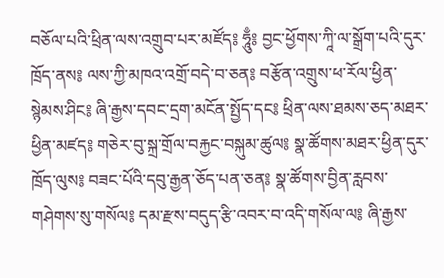བཅོལ་པའི་ཕྲིན་ལས་འགྲུབ་པར་མཛོད༔ ཧཱུྃ༔ བྱང་ཕྱོགས་ཀཱི་ལ་སྒྲོག་པའི་དུར་ཁྲོད་ནས༔ ལས་ཀྱི་མཁའ་འགྲོ་བདེ་བ་ཅན༔ བརྩོན་འགྲུས་ཕ་རོལ་ཕྱིན་སྙེམས་ཤིང༔ ཞི་རྒྱས་དབང་དྲག་མངོན་སྤྱོད་དང༔ ཕྲིན་ལས་ཐམས་ཅད་མཐར་ཕྱིན་མཛད༔ གཅེར་བུ་སྐྲ་གྲོལ་བརྐྱང་བསྐུམ་ཚུལ༔ སྣ་ཚོགས་མཐར་ཕྱིན་དུར་ཁྲོད་ལུས༔ བཟང་པོའི་དབུ་རྒྱན་ཅོད་པན་ཅན༔ སྣ་ཚོགས་བྱིན་རླབས་གཤེགས་སུ་གསོལ༔ དམ་རྫས་བདུད་རྩི་འབར་བ་འདི་གསོལ་ལ༔ ཞི་རྒྱས་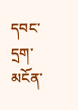དབང་དྲག་མངོན་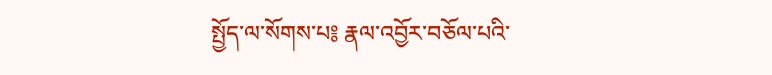སྤྱོད་ལ་སོགས་པ༔ རྣལ་འབྱོར་བཅོལ་པའི་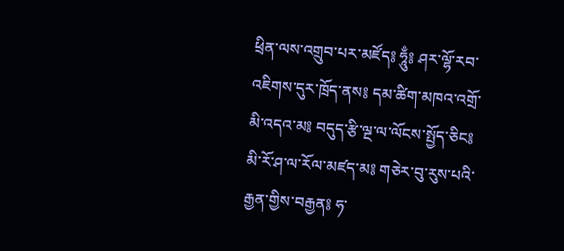ཕྲིན་ལས་འགྲུབ་པར་མཛོད༔ ཧཱུྃ༔ ཤར་ལྷོ་རབ་འཇིགས་དུར་ཁྲོད་ནས༔ དམ་ཚིག་མཁའ་འགྲོ་མི་འདའ་མ༔ བདུད་རྩི་ལྔ་ལ་ལོངས་སྤྱོད་ཅིང༔ མི་རོ་ཤ་ལ་རོལ་མཛད་མ༔ གཅེར་བུ་རུས་པའི་རྒྱན་གྱིས་བརྒྱན༔ ཧ་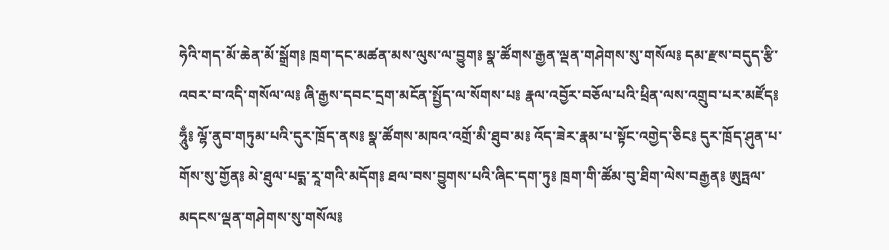ཧེའི་གད་མོ་ཆེན་མོ་སྒྲོག༔ ཁྲག་དང་མཚན་མས་ལུས་ལ་བྱུག༔ སྣ་ཚོགས་རྒྱན་ལྡན་གཤེགས་སུ་གསོལ༔ དམ་རྫས་བདུད་རྩི་འབར་བ་འདི་གསོལ་ལ༔ ཞི་རྒྱས་དབང་དྲག་མངོན་སྤྱོད་ལ་སོགས་པ༔ རྣལ་འབྱོར་བཅོལ་པའི་ཕྲིན་ལས་འགྲུབ་པར་མཛོད༔ ཧཱུྃ༔ ལྷོ་ནུབ་གཏུམ་པའི་དུར་ཁྲོད་ནས༔ སྣ་ཚོགས་མཁའ་འགྲོ་མི་ཐུབ་མ༔ འོད་ཟེར་རྣམ་པ་སྟོང་འགྱེད་ཅིང༔ དུར་ཁྲོད་ཤུན་པ་གོས་སུ་གྱོན༔ མེ་ཐུལ་པདྨ་རཱ་གའི་མདོག༔ ཐལ་བས་བྱུགས་པའི་ཞིང་དག་ཏུ༔ ཁྲག་གི་ཚོམ་བུ་ཐིག་ལེས་བརྒྱན༔ ཨུཏྤལ་མདངས་ལྡན་གཤེགས་སུ་གསོལ༔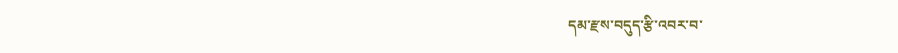དམ་རྫས་བདུད་རྩི་འབར་བ་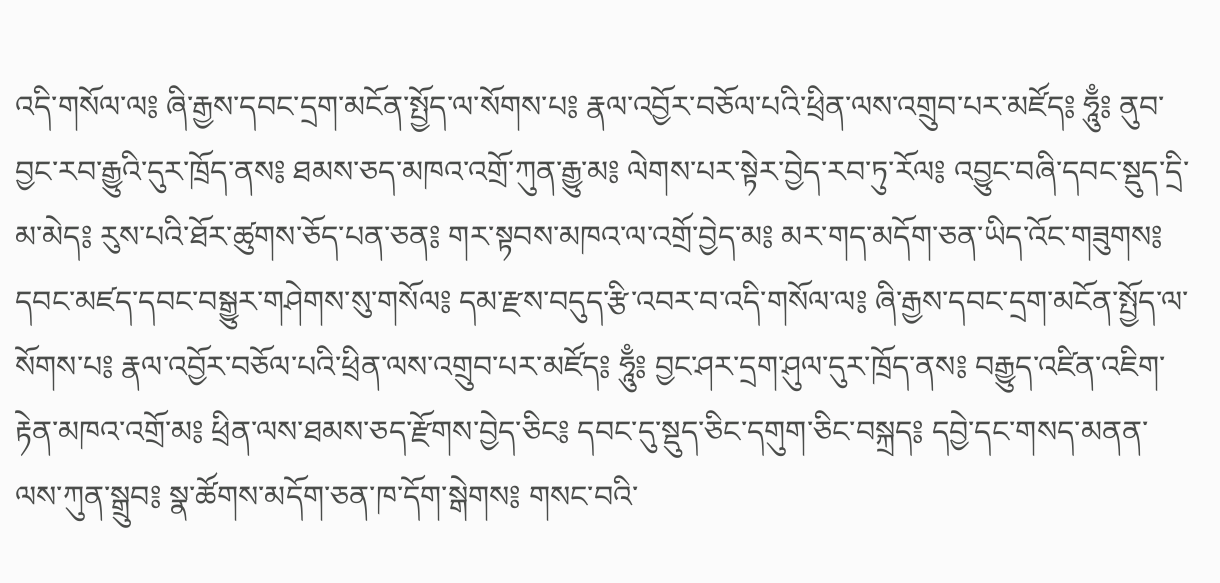འདི་གསོལ་ལ༔ ཞི་རྒྱས་དབང་དྲག་མངོན་སྤྱོད་ལ་སོགས་པ༔ རྣལ་འབྱོར་བཅོལ་པའི་ཕྲིན་ལས་འགྲུབ་པར་མཛོད༔ ཧཱུྃ༔ ནུབ་བྱང་རབ་རྒྱུའི་དུར་ཁྲོད་ནས༔ ཐམས་ཅད་མཁའ་འགྲོ་ཀུན་རྒྱུ་མ༔ ལེགས་པར་སྟེར་བྱེད་རབ་ཏུ་རོལ༔ འབྱུང་བཞི་དབང་སྡུད་དྲི་མ་མེད༔ རུས་པའི་ཐོར་ཚུགས་ཅོད་པན་ཅན༔ གར་སྟབས་མཁའ་ལ་འགྲོ་བྱེད་མ༔ མར་གད་མདོག་ཅན་ཡིད་འོང་གཟུགས༔ དབང་མཛད་དབང་བསྒྱུར་གཤེགས་སུ་གསོལ༔ དམ་རྫས་བདུད་རྩི་འབར་བ་འདི་གསོལ་ལ༔ ཞི་རྒྱས་དབང་དྲག་མངོན་སྤྱོད་ལ་སོགས་པ༔ རྣལ་འབྱོར་བཅོལ་པའི་ཕྲིན་ལས་འགྲུབ་པར་མཛོད༔ ཧཱུྃ༔ བྱང་ཤར་དྲག་ཤུལ་དུར་ཁྲོད་ནས༔ བརྒྱུད་འཛིན་འཇིག་རྟེན་མཁའ་འགྲོ་མ༔ ཕྲིན་ལས་ཐམས་ཅད་རྫོགས་བྱེད་ཅིང༔ དབང་དུ་སྡུད་ཅིང་དགུག་ཅིང་བསྐྲད༔ དབྱེ་དང་གསད་མནན་ལས་ཀུན་སྒྲུབ༔ སྣ་ཚོགས་མདོག་ཅན་ཁ་དོག་སྒེགས༔ གསང་བའི་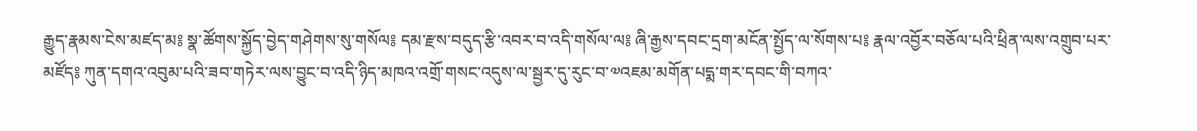རྒྱུད་རྣམས་ངེས་མཛད་མ༔ སྣ་ཚོགས་སྐྱོད་བྱེད་གཤེགས་སུ་གསོལ༔ དམ་རྫས་བདུད་རྩི་འབར་བ་འདི་གསོལ་ལ༔ ཞི་རྒྱས་དབང་དྲག་མངོན་སྤྱོད་ལ་སོགས་པ༔ རྣལ་འབྱོར་བཅོལ་པའི་ཕྲིན་ལས་འགྲུབ་པར་མཛོད༔ ཀུན་དགའ་འབུམ་པའི་ཟབ་གཏེར་ལས་བྱུང་བ་འདི་ཉིད་མཁའ་འགྲོ་གསང་འདུས་ལ་སྦྱར་དུ་རུང་བ་༧འཇམ་མགོན་པདྨ་གར་དབང་གི་བཀའ་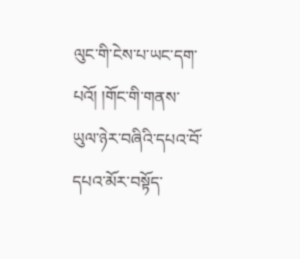ལུང་གི་ངེས་པ་ཡང་དག་པའོ། །གོང་གི་གནས་ཡུལ་ཉེར་བཞིའི་དཔའ་བོ་དཔའ་མོར་བསྟོད་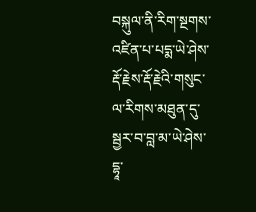བསྐུལ་ནི་རིག་སྔགས་འཛིན་པ་པདྨ་ཡེ་ཤེས་རྡོ་རྗེས་རྡོ་རྗེའི་གསུང་ལ་རིགས་མཐུན་དུ་སྦྱར་བ་བླ་མ་ཡེ་ཤེས་དྷཱ་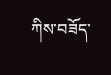ཀིས་བཟོད་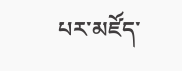པར་མཛོད་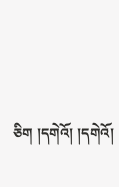ཅིག །དགེའོ། །དགེའོ།